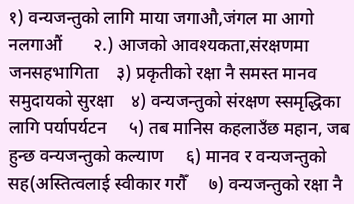१) वन्यजन्तुको लागि माया जगाऔ,जंगल मा आगो नलगाऔं       २.) आजको आवश्यकता,संरक्षणमा जनसहभागिता    ३) प्रकृतीको रक्षा नै समस्त मानव समुदायको सुरक्षा    ४) वन्यजन्तुको संरक्षण स्समृद्धिका लागि पर्यापर्यटन     ५) तब मानिस कहलाउँछ महान, जब हुन्छ वन्यजन्तुको कल्याण     ६) मानव र वन्यजन्तुको सह(अस्तित्वलाई स्वीकार गरौँ     ७) वन्यजन्तुको रक्षा नै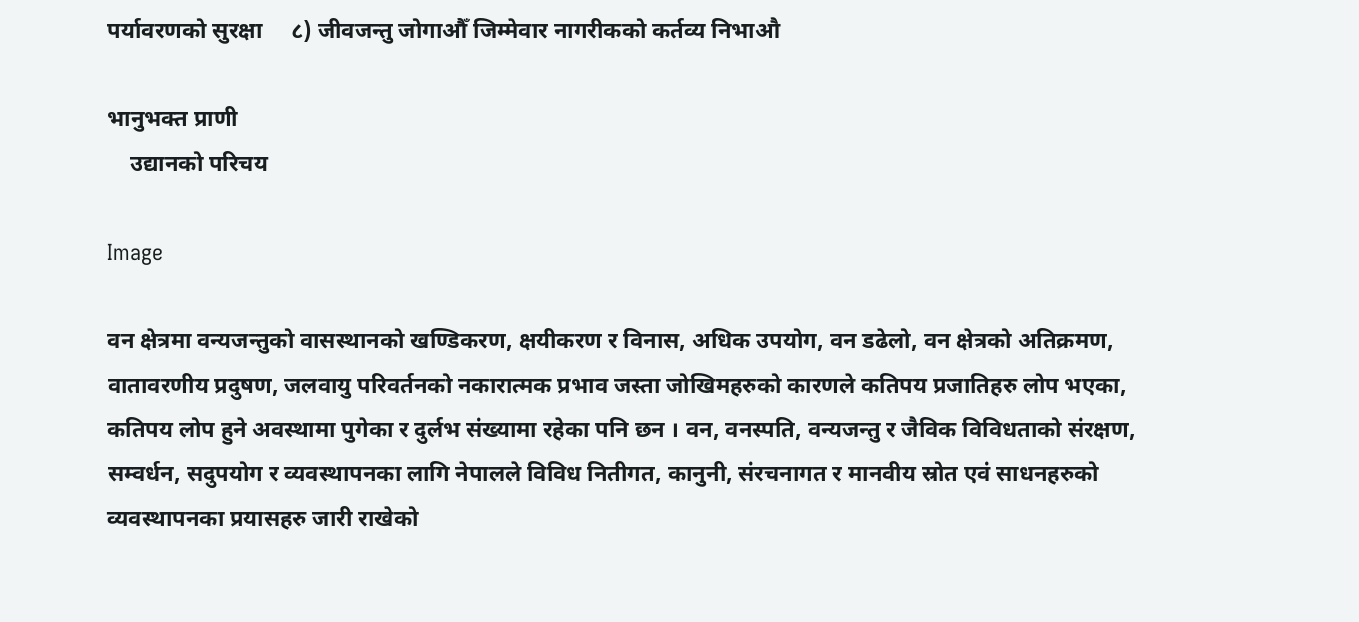पर्यावरणको सुरक्षा     ८) जीवजन्तु जोगाऔँ जिम्मेवार नागरीकको कर्तव्य निभाऔ

भानुभक्त प्राणी
    उद्यानको परिचय

Image

वन क्षेत्रमा वन्यजन्तुको वासस्थानको खण्डिकरण, क्षयीकरण र विनास, अधिक उपयोग, वन डढेलो, वन क्षेत्रको अतिक्रमण, वातावरणीय प्रदुषण, जलवायु परिवर्तनको नकारात्मक प्रभाव जस्ता जोखिमहरुको कारणले कतिपय प्रजातिहरु लोप भएका, कतिपय लोप हुने अवस्थामा पुगेका र दुर्लभ संख्यामा रहेका पनि छन । वन, वनस्पति, वन्यजन्तु र जैविक विविधताको संरक्षण, सम्वर्धन, सदुपयोग र व्यवस्थापनका लागि नेपालले विविध नितीगत, कानुनी, संरचनागत र मानवीय स्रोत एवं साधनहरुको व्यवस्थापनका प्रयासहरु जारी राखेको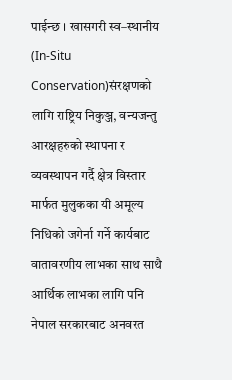पाईन्छ । खासगरी स्व–स्थानीय (In-Situ Conservation)संरक्षणको लागि राष्ट्रिय निकुञ्ज, वन्यजन्तु आरक्षहरुको स्थापना र व्यवस्थापन गर्दै क्षेत्र विस्तार मार्फत मुलुकका यी अमूल्य निधिको जगेर्ना गर्ने कार्यबाट वातावरणीय लाभका साथ साथै आर्थिक लाभका लागि पनि नेपाल सरकारबाट अनवरत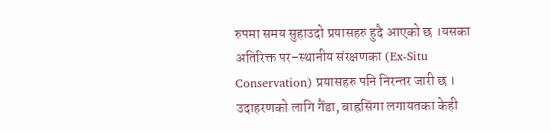रुपमा समय सुहाउदो प्रयासहरु हुदै आएको छ ।यसका अतिरिक्त पर–स्थानीय संरक्षणका (Ex-Situ Conservation) प्रयासहरु पनि निरन्तर जारी छ । उदाहरणको लागि गैंडा, बाह्रसिंगा लगायतका केही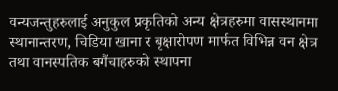वन्यजन्तुहरुलाई अनुकुल प्रकृतिको अन्य क्षेत्रहरुमा वासस्थानमा स्थानान्तरण, चिडिया खाना र बृक्षारोपण मार्फत विभिन्न वन क्षेत्र तथा वानस्पतिक बगैंचाहरुको स्थापना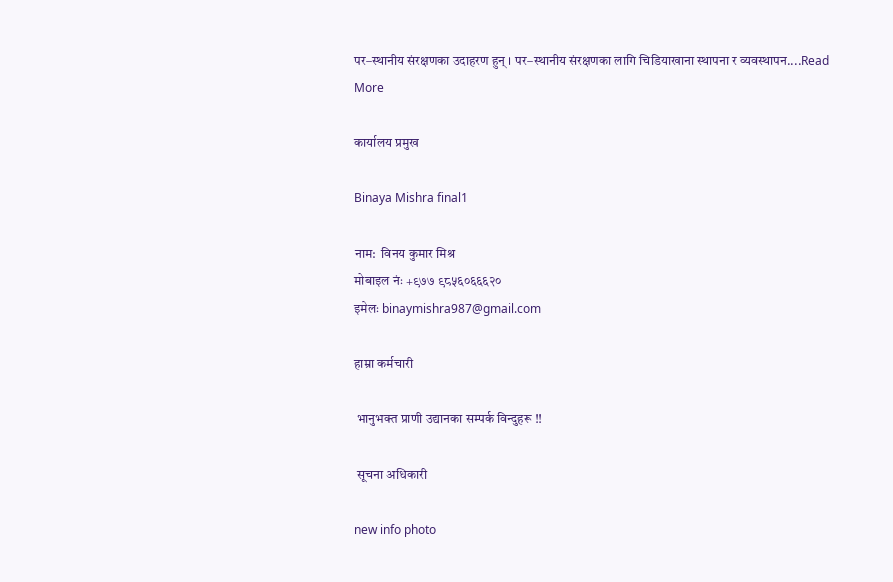पर–स्थानीय संरक्षणका उदाहरण हुन् । पर–स्थानीय संरक्षणका लागि चिडियाखाना स्थापना र व्यवस्थापन....Read More

कार्यालय प्रमुख

Binaya Mishra final1

नाम:  विनय कुमार मिश्र
मोबाइल नंः +९७७ ९८५६०६६६२०
इमेलः binaymishra987@gmail.com

हाम्रा कर्मचारी

 भानुभक्त प्राणी उद्यानका सम्पर्क विन्दुहरू !!

 सूचना अधिकारी

new info photo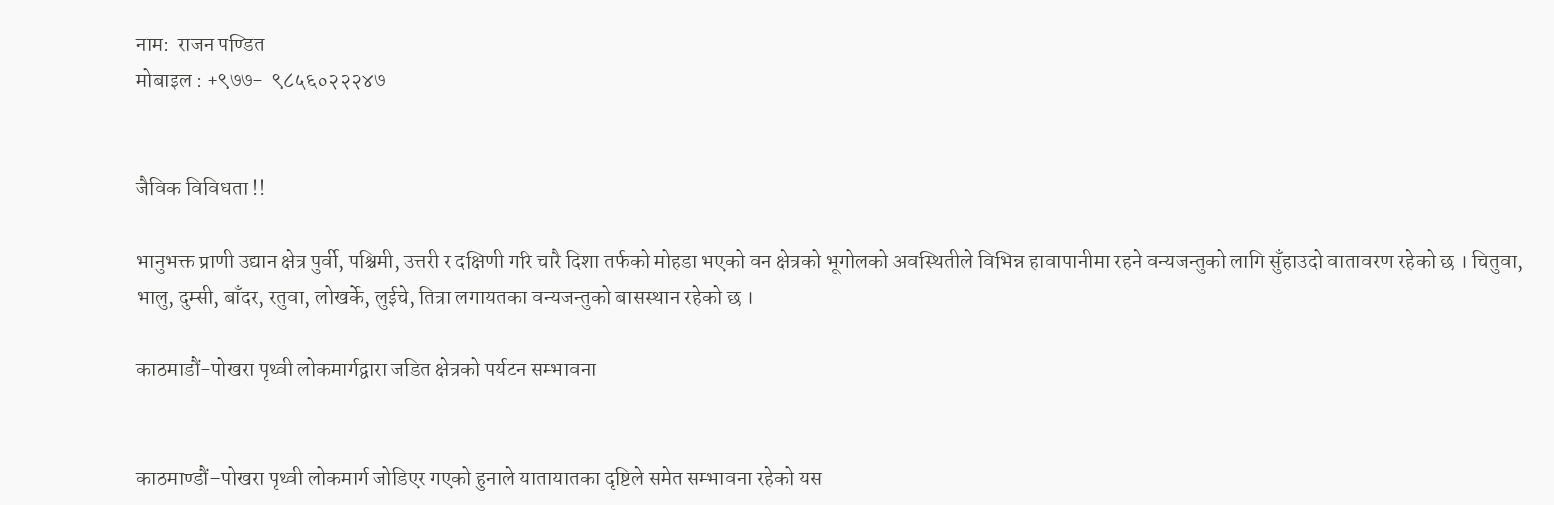नाम:  राजन पण्डित
मोबाइल : +९७७-  ९८५६०२२२४७


जैविक विविधता !!

भानुभक्त प्राणी उद्यान क्षेत्र पुर्वी, पश्चिमी, उत्तरी र दक्षिणी गरि चारै दिशा तर्फको मोहडा भएको वन क्षेत्रको भूगोलको अवस्थितीले विभिन्न हावापानीमा रहने वन्यजन्तुको लागि सुँहाउदो वातावरण रहेको छ । चितुवा, भालु, दुम्सी, बाँदर, रतुवा, लोखर्के, लुईचे, तित्रा लगायतका वन्यजन्तुको बासस्थान रहेको छ ।

काठमाडौं-पोखरा पृथ्वी लोकमार्गद्वारा जडित क्षेत्रको पर्यटन सम्भावना


काठमाण्डौं–पोखरा पृथ्वी लोकमार्ग जोडिएर गएको हुनाले यातायातका दृष्टिले समेत सम्भावना रहेको यस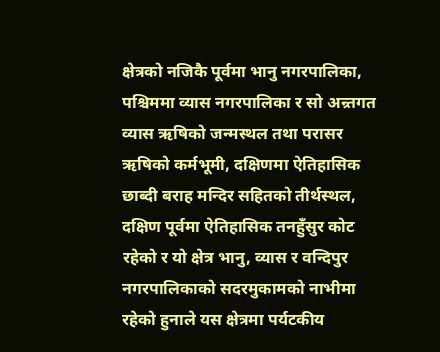क्षेत्रको नजिकै पूर्वमा भानु नगरपालिका, पश्चिममा व्यास नगरपालिका र सो अन्र्तगत व्यास ऋषिको जन्मस्थल तथा परासर ऋषिको कर्मभूमी, दक्षिणमा ऐतिहासिक छाब्दी बराह मन्दिर सहितको तीर्थस्थल, दक्षिण पूर्वमा ऐतिहासिक तनहुँसुर कोट रहेको र यो क्षेत्र भानु, व्यास र वन्दिपुर नगरपालिकाको सदरमुकामको नाभीमा रहेको हुनाले यस क्षेत्रमा पर्यटकीय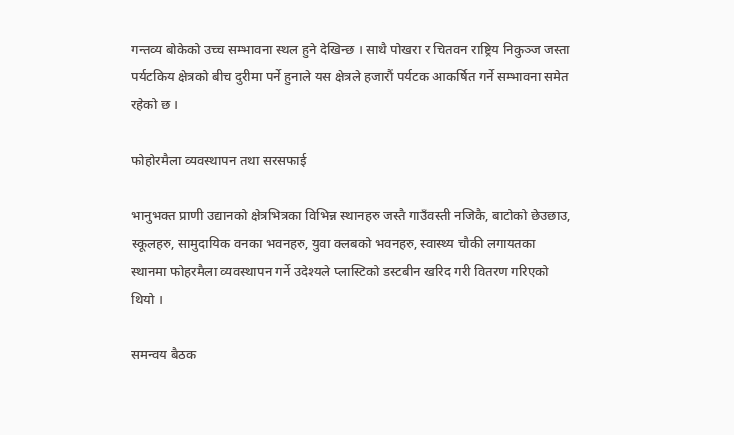गन्तव्य बोकेको उच्च सम्भावना स्थल हुने देखिन्छ । साथै पोखरा र चितवन राष्ट्रिय निकुञ्ज जस्ता पर्यटकिय क्षेत्रको बीच दुरीमा पर्ने हुनाले यस क्षेत्रले हजारौं पर्यटक आकर्षित गर्ने सम्भावना समेत रहेको छ ।

फोहोरमैला व्यवस्थापन तथा सरसफाई

भानुभक्त प्राणी उद्यानको क्षेत्रभित्रका विभिन्न स्थानहरु जस्तै गाउँवस्ती नजिकै‚ बाटोको छेउछाउ‚ स्कूलहरु‚ सामुदायिक वनका भवनहरु‚ युवा क्लबको भवनहरु‚ स्वास्थ्य चौकी लगायतका स्थानमा फोहरमैला व्यवस्थापन गर्ने उदेश्यले प्लास्टिको डस्टबीन खरिद गरी वितरण गरिएको थियो ।

समन्वय बैठक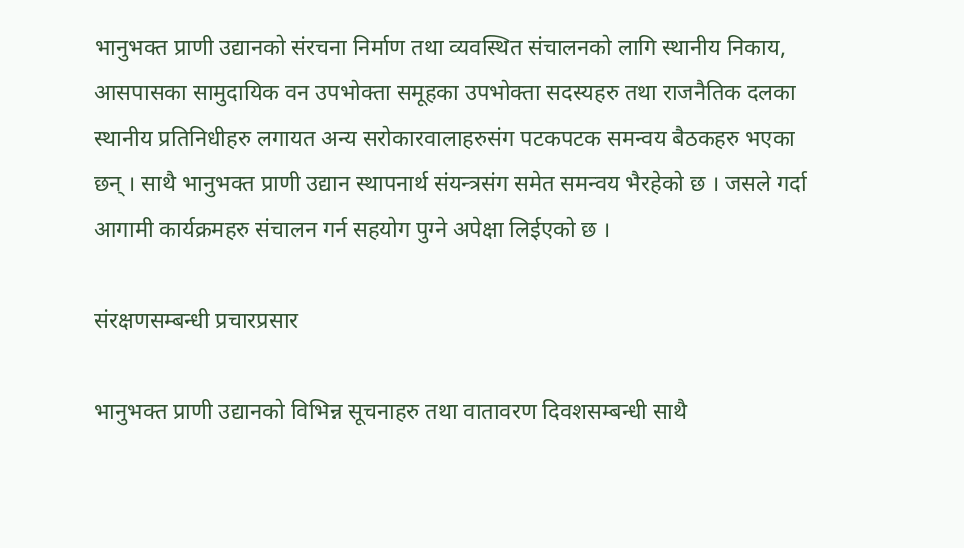भानुभक्त प्राणी उद्यानको संरचना निर्माण तथा व्यवस्थित संचालनको लागि स्थानीय निकाय, आसपासका सामुदायिक वन उपभोक्ता समूहका उपभोक्ता सदस्यहरु तथा राजनैतिक दलका स्थानीय प्रतिनिधीहरु लगायत अन्य सरोकारवालाहरुसंग पटकपटक समन्वय बैठकहरु भएका छन् । साथै भानुभक्त प्राणी उद्यान स्थापनार्थ संयन्त्रसंग समेत समन्वय भैरहेको छ । जसले गर्दा आगामी कार्यक्रमहरु संचालन गर्न सहयोग पुग्ने अपेक्षा लिईएको छ ।

संरक्षणसम्बन्धी प्रचारप्रसार

भानुभक्त प्राणी उद्यानको विभिन्न सूचनाहरु तथा वातावरण दिवशसम्बन्धी साथै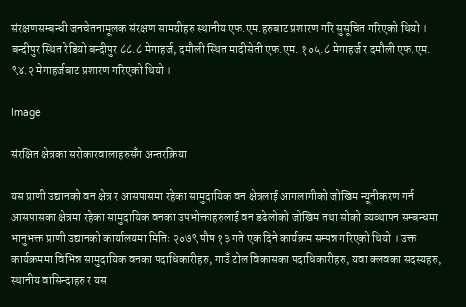संरक्षणसम्बन्धी जनचेतनामूलक संरक्षण सामग्रीहरु स्थानीय एफ.एम.हरुबाट प्रशारण गरि सुसूचित गरिएको थियो । बन्दीपुर स्थित रेडियो बन्दीपुर ८८.८ मेगाहर्ज, दमौली स्थित मादीसेती एफ.एम. १०५.८ मेगाहर्ज र दमौली एफ.एम. ९४.२ मेगाहर्जबाट प्रशारण गरिएको थियो ।

Image

संरक्षित क्षेत्रका सरोकारवालाहरुसँग अन्तरक्रिया

यस प्राणी उद्यानको वन क्षेत्र र आसपासमा रहेका सामुदायिक वन क्षेत्रलाई आगलागीको जोखिम न्यूनीकरण गर्न आसपासका क्षेत्रमा रहेका सामुदायिक वनका उपभोक्ताहरुलाई वन डढेलोको जोखिम तथा सोको व्यव्थापन सम्बन्धमा भानुभक्त प्राणी उद्यानको कार्यालयमा मितिः २०७९ पौष १३ गते एक दिने कार्यक्रम सम्पन्न गरिएको थियो । उक्त कार्यक्रममा विभिन्न सामुदायिक वनका पदाधिकारीहरु, गाउँ टोल विकासका पदाधिकारीहरु, यवा क्लवका सदस्यहरु, स्थानीय वासिन्दाहरु र यस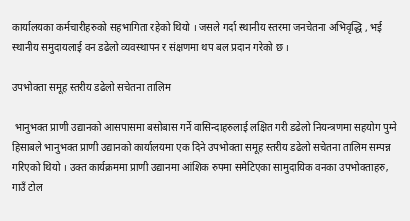कार्यालयका कर्मचारीहरुको सहभागिता रहेको थियो । जसले गर्दा स्थानीय स्तरमा जनचेतना अभिवृद्धि , भई स्थानीय समुदायलाई वन डढेलो व्यवस्थापन र संक्षणमा थप बल प्रदान गरेको छ ।

उपभोक्ता समूह स्तरीय डढेलो सचेतना तालिम

 भानुभक्त प्राणी उद्यानको आसपासमा बसोबास गर्ने वासिन्दाहरुलाई लक्षित गरी डढेलो नियन्त्रणमा सहयोग पुग्ने हिसाबले भानुभक्त प्राणी उद्यानको कार्यालयमा एक दिने उपभोक्ता समूह स्तरीय डढेलो सचेतना तालिम सम्पन्न गरिएको थियो । उक्त कार्यक्रममा प्राणी उद्यानमा आंशिक रुपमा समेटिएका सामुदायिक वनका उपभोक्ताहरु‚ गाउँ टोल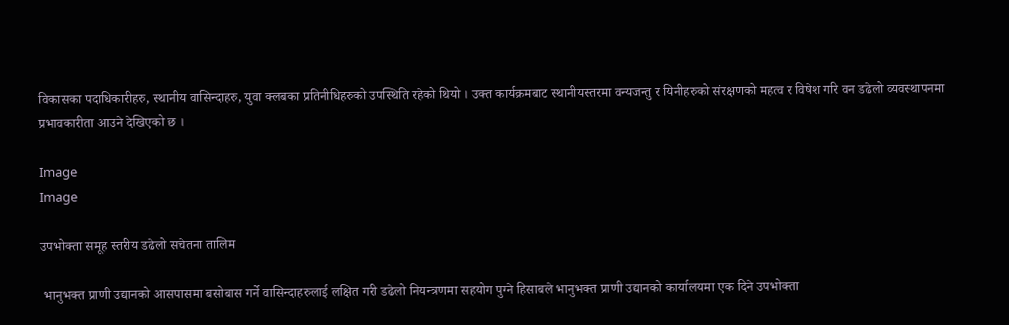विकासका पदाधिकारीहरु‚ स्थानीय वासिन्दाहरु‚ युवा क्लबका प्रतिनीधिहरुको उपस्थिति रहेको थियो । उक्त कार्यक्रमबाट स्थानीयस्तरमा वन्यजन्तु र यिनीहरुको संरक्षणको महत्व र विषेश गरि वन डढेलो व्यवस्थापनमा प्रभावकारीता आउने देखिएको छ ।

Image
Image

उपभोक्ता समूह स्तरीय डढेलो सचेतना तालिम

 भानुभक्त प्राणी उद्यानको आसपासमा बसोबास गर्ने वासिन्दाहरुलाई लक्षित गरी डढेलो नियन्त्रणमा सहयोग पुग्ने हिसाबले भानुभक्त प्राणी उद्यानको कार्यालयमा एक दिने उपभोक्ता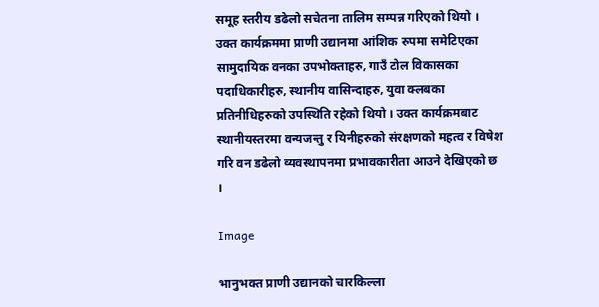समूह स्तरीय डढेलो सचेतना तालिम सम्पन्न गरिएको थियो । उक्त कार्यक्रममा प्राणी उद्यानमा आंशिक रुपमा समेटिएका सामुदायिक वनका उपभोक्ताहरु‚ गाउँ टोल विकासका पदाधिकारीहरु‚ स्थानीय वासिन्दाहरु‚ युवा क्लबका प्रतिनीधिहरुको उपस्थिति रहेको थियो । उक्त कार्यक्रमबाट स्थानीयस्तरमा वन्यजन्तु र यिनीहरुको संरक्षणको महत्व र विषेश गरि वन डढेलो व्यवस्थापनमा प्रभावकारीता आउने देखिएको छ ।

Image

भानुभक्त प्राणी उद्यानको चारकिल्ला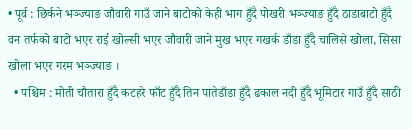• पूर्व : छिर्कने भञ्ज्याङ जौवारी गाउँ जाने बाटोको केही भाग हुँदै पोखरी भञ्ज्याङ हुँदै ठाडाबाटो हुँदै वन तर्फको बाटो भएर राई खोल्सी भएर जौवारी जाने मुख भएर गखर्क डाँडा हुँदै चालिसे खोला, सिसा खोला भएर गरम भञ्ज्याङ ।
  • पश्चिम : मोती चौतारा हुँदै कटहरे फाँट हुँदै तिन पातेडाँडा हुँदै ढकाल नदी हुँदै भूमिटार गाउँ हुँदै साठी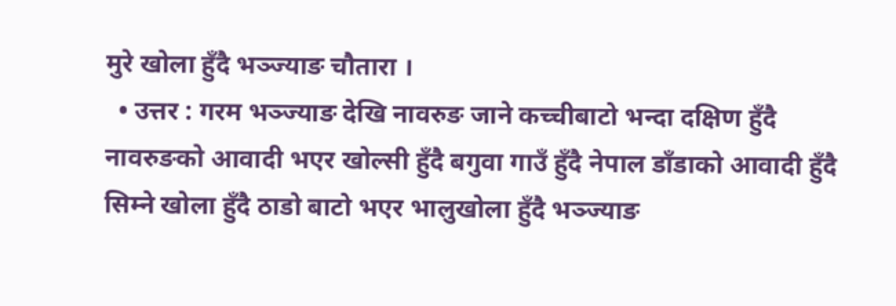मुरे खोला हुँदै भञ्ज्याङ चौतारा ।
  • उत्तर : गरम भञ्ज्याङ देखि नावरुङ जाने कच्चीबाटो भन्दा दक्षिण हुँदै नावरुङको आवादी भएर खोल्सी हुँदै बगुवा गाउँ हुँदै नेपाल डाँडाको आवादी हुँदै सिम्ने खोला हुँदै ठाडो बाटो भएर भालुखोला हुँदै भञ्ज्याङ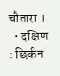चौतारा ।
  • दक्षिण : छिर्कन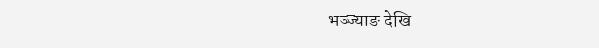भञ्ज्याङ देखि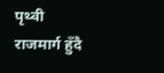पृथ्वी राजमार्ग हुँदै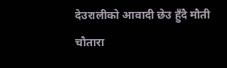देउरालीको आवादी छेउ हुँदै मौती चौतारा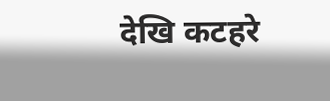देखि कटहरे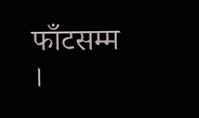फाँटसम्म ।